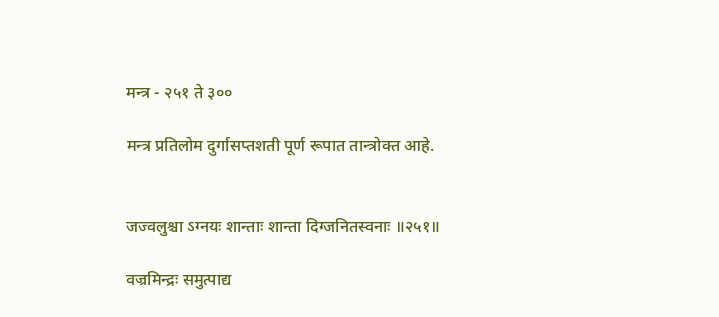मन्त्र - २५१ ते ३००

मन्त्र प्रतिलोम दुर्गासप्तशती पूर्ण रूपात तान्त्रोक्त आहे.


जज्वलुश्चा ऽग्नयः शान्ताः शान्ता दिग्जनितस्वनाः ॥२५१॥

वज्रमिन्द्रः समुत्पाद्य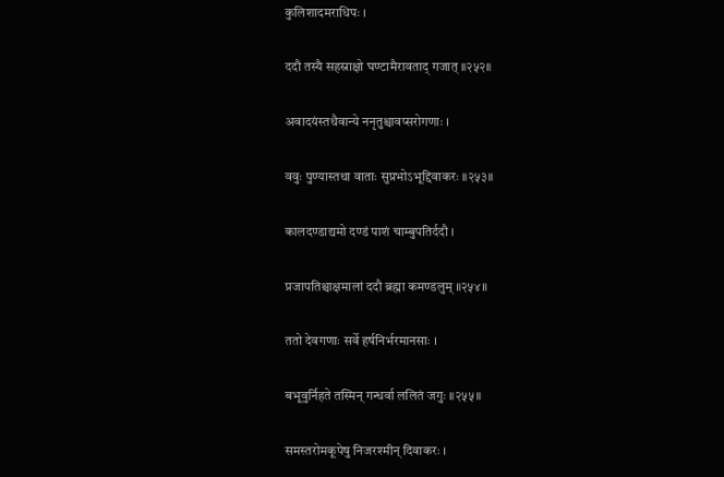कुलिशादमराधिपः ।

ददौ तस्यै सहस्राक्षो घण्टामैरावताद् गजात् ॥२५२॥

अवादयंस्तथैवान्ये ननृतुश्चावप्सरोगणाः ।

ववुः पुण्यास्तथा वाताः सुप्रभोऽभूद्दिवाकरः ॥२५३॥

कालदण्डाद्यमो दण्डं पाशं चाम्बुपतिर्ददौ ।

प्रजापतिश्चाक्षमालां ददौ ब्रह्मा कमण्डलुम् ॥२५४॥

ततो देवगणाः सर्वे हर्षनिर्भरमानसाः ।

बभूवुर्निहते तस्मिन् गन्धर्वा ललितं जगुः ॥२५५॥

समस्तरोमकूपेषु निजरश्मीन् दिवाकरः ।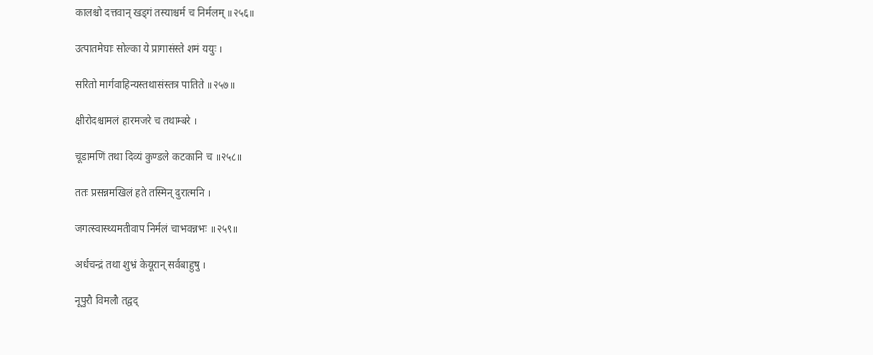कालश्चो दत्तवान् खड्‌गं तस्याश्चर्म च निर्मलम् ॥२५६॥

उत्पातमेघाः सोल्का ये प्रागासंस्ते शमं ययुः ।

सरितो मार्गवाहिन्यस्तथासंस्तत्र पातिते ॥२५७॥

क्षीरोदश्चामलं हारमजरे च तथाम्बरे ।

चूडामणिं तथा दिव्यं कुण्डले कटकानि च ॥२५८॥

ततः प्रसन्नमखिलं हते तस्मिन् दुरात्मनि ।

जगत्स्वास्थ्यमतीवाप निर्मलं चाभवन्नभः ॥२५९॥

अर्धचन्द्रं तथा शुभ्रं केयूरान् सर्वबाहुषु ।

नूपुरौ विमलौ तद्वद्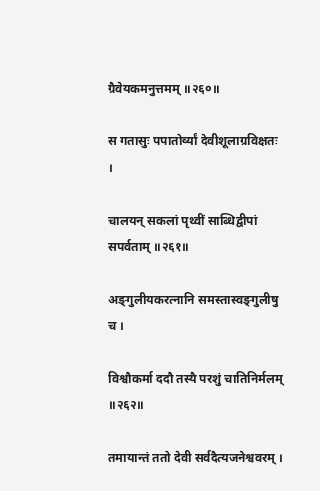ग्रैवेयकमनुत्तमम् ॥२६०॥

स गतासुः पपातोर्व्यां देवीशूलाग्रविक्षतः ।

चालयन् सकलां पृथ्वीं साब्धिद्वीपां सपर्वताम् ॥२६१॥

अङ्‌गुलीयकरत्नानि समस्तास्वङ्‌गुलीषु च ।

विश्वौकर्मा ददौ तस्यै परशुं चातिनिर्मलम् ॥२६२॥

तमायान्तं ततो देवी सर्वदैत्यजनेश्ववरम् ।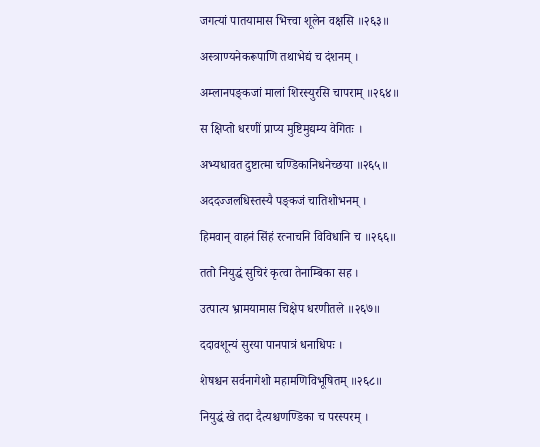जगत्यां पातयामास भित्त्वा शूलेन वक्षसि ॥२६३॥

अस्त्राण्यनेकरूपाणि तथाभेद्यं च दंशनम् ।

अम्लानपङ्‌कजां मालां शिरस्युरसि चापराम् ॥२६४॥

स क्षिप्तो धरणीं प्राप्य मुष्टिमुद्यम्य वेगितः ।

अभ्यधावत दुष्टात्मा चण्डिकानिधनेच्छया ॥२६५॥

अददज्जलधिस्तस्यै पङ्‌कजं चातिशोभनम् ।

हिमवा‍न् वाहनं सिंहं रत्नाचनि विविधानि च ॥२६६॥

ततो नियुद्धं सुचिरं कृत्वा तेनाम्बिका सह ।

उत्पात्य भ्रामयामास चिक्षेप धरणीतले ॥२६७॥

ददावशून्यं सुरया पानपात्रं धनाधिपः ।

शेषश्चन सर्वनागेशो महामणिविभूषितम् ॥२६८॥

नियुद्धं खे तदा दैत्यश्चणण्डिका च परस्परम् ।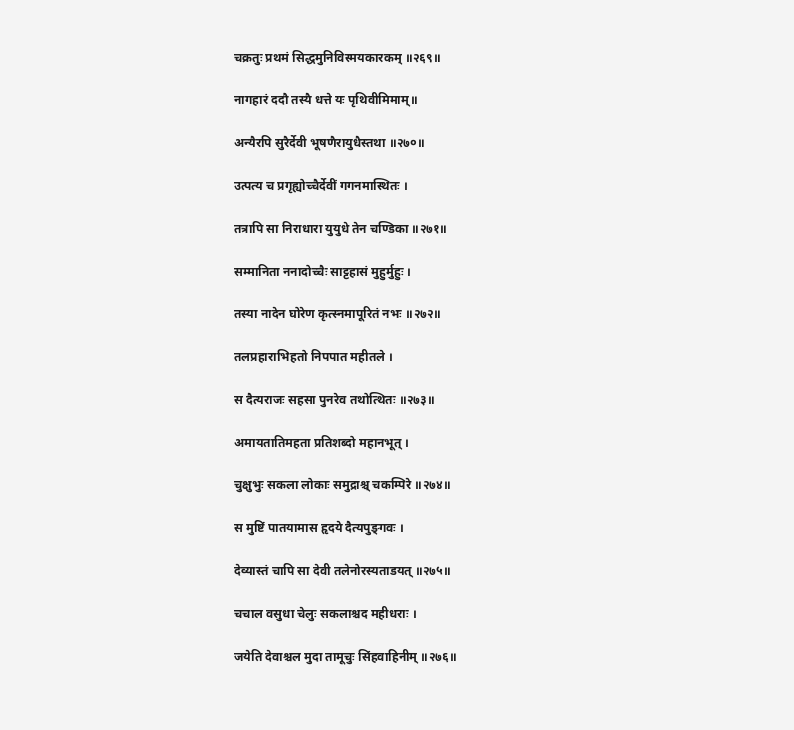चक्रतुः प्रथमं सिद्धमुनिविस्मयकारकम् ॥२६९॥

नागहारं ददौ तस्यै धत्ते यः पृथिवीमिमाम्॥

अन्यैरपि सुरैर्देवी भूषणैरायुधैस्तथा ॥२७०॥

उत्पत्य च प्रगृह्योच्चैर्देवीं गगनमास्थितः ।

तत्रापि सा निराधारा युयुधे तेन चण्डिका ॥२७१॥

सम्मानिता ननादोच्चैः साट्टहासं मुहुर्मुहुः ।

तस्या नादेन घोरेण कृत्स्नमापूरितं नभः ॥२७२॥

तलप्रहाराभिहतो निपपात महीतले ।

स दैत्यराजः सहसा पुनरेव तथोत्थितः ॥२७३॥

अमायतातिमहता प्रतिशब्दो महानभूत् ।

चुक्षुभुः सकला लोकाः समुद्राश्च् चकम्पिरे ॥२७४॥

स मुष्टिं पातयामास हृदये दैत्यपुङ्‌गवः ।

देव्यास्तं चापि सा देवी तलेनोरस्यताडयत् ॥२७५॥

चचाल वसुधा चेलुः सकलाश्चद महीधराः ।

जयेति देवाश्चल मुदा तामूचुः सिंहवाहिनीम् ॥२७६॥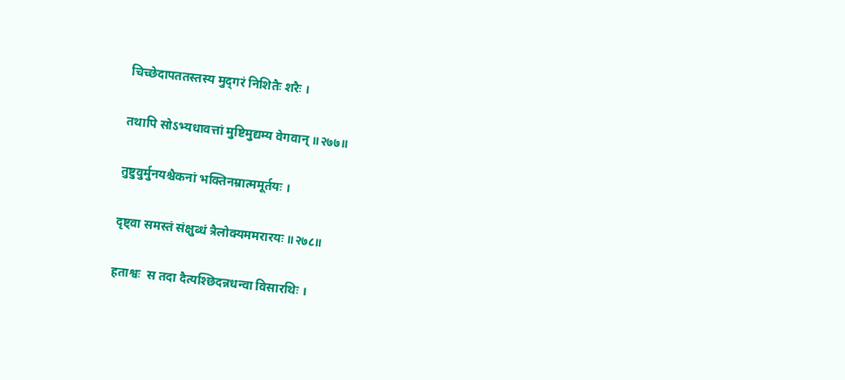चिच्छेदापततस्तस्य मुद्‌गरं निशितैः शरैः ।

तथापि सोऽभ्यधावत्तां मुष्टिमुद्यम्य वेगवान् ॥२७७॥

तुष्टुवुर्मुनयश्चैकनां भक्तिनम्रात्ममूर्तयः ।

दृष्ट्‌वा समस्तं संक्षुब्धं त्रैलोक्यममरारयः ॥२७८॥

हताश्वः  स तदा दैत्यश्छिदन्नधन्वा विसारथिः ।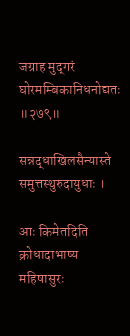जग्राह मुद्‌गरं घोरमम्बिकानिधनोद्यतः ॥२७९॥

सन्नद्धाखिलसैन्यास्ते समुत्तस्थुरुदायुधाः ।

आः किमेतदिति क्रोधादाभाष्य महिषासुरः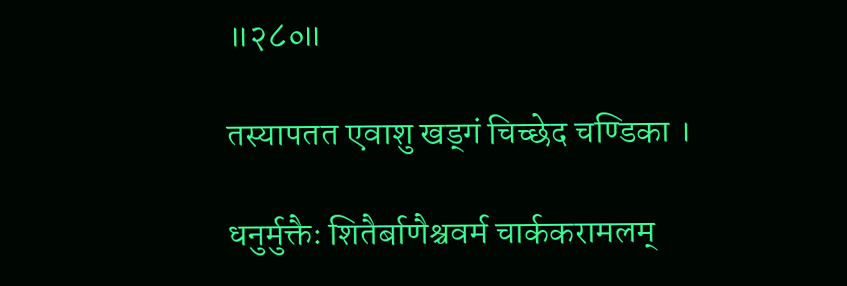॥२८०॥

तस्यापतत एवाशु खड्‌गं चिच्छेद चण्डिका ।

धनुर्मुक्तैः शितैर्बाणैश्चवर्म चार्ककरामलम्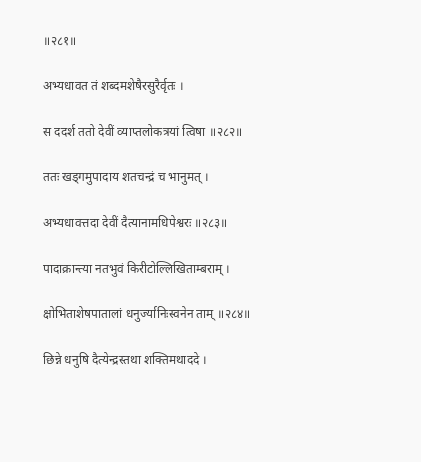॥२८१॥

अभ्यधावत तं शब्दमशेषैरसुरैर्वृतः ।

स ददर्श ततो देवीं व्याप्तलोकत्रयां त्विषा ॥२८२॥

ततः खड्‌गमुपादाय शतचन्द्रं च भानुमत् ।

अभ्यधावत्तदा देवीं दैत्यानामधिपेश्वरः ॥२८३॥

पादाक्रान्त्या नतभुवं किरीटोल्लिखिताम्बराम् ।

क्षोभिताशेषपातालां धनुर्ज्यानिःस्वनेन ताम् ॥२८४॥

छिन्ने धनुषि दैत्येन्द्रस्तथा शक्तिमथाददे ।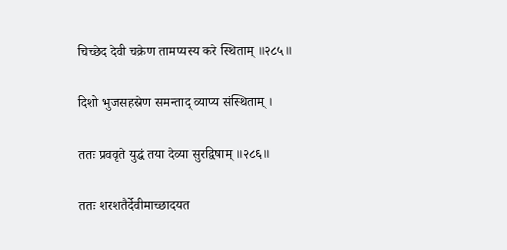चिच्छेद देवी चक्रेण तामप्यस्य करे स्थिताम् ॥२८५॥

दिशो भुजसहस्रेण समन्ताद् व्याप्य संस्थिताम् ।

ततः प्रववृते युद्धं तया देव्या सुरद्विषाम् ॥२८६॥

ततः शरशतैर्देवीमाच्छादयत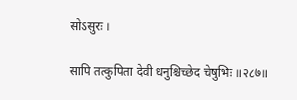सोऽसुरः ।

सापि तत्कुपिता देवी धनुश्चिच्छेद चेषुभिः ॥२८७॥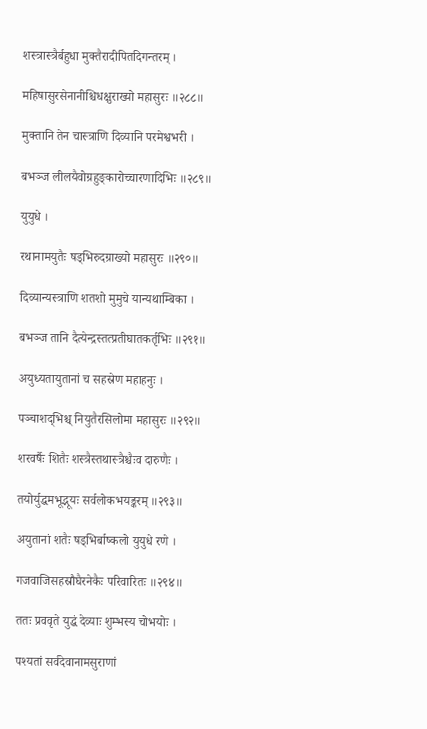शस्त्रास्त्रैर्बहुधा मुक्तैरादीपितदिगन्तरम् ।

महिषासुरसेनानीश्चिधक्षुराख्यो महासुरः ॥२८८॥

मुक्तानि तेन चास्त्राणि दिव्यानि परमेश्वभरी ।

बभञ्ज लीलयैवोग्रहुङ्‌कारोच्चारणादिभिः ॥२८९॥

युयुधे ।

रथानामयुतैः षड्‌भिरुदग्राख्यो महासुरः ॥२९०॥

दिव्यान्यस्त्राणि शतशो मुमुचे यान्यथाम्बिका ।

बभञ्ज तानि दैत्येन्द्रस्तत्प्रतीघातकर्तृभिः ॥२९१॥

अयुध्यतायुतानां च सहस्रेण महाहनुः ।

पञ्चाशद्‌भिश्च् नियुतैरसिलोमा महासुरः ॥२९२॥

शरवर्षैः शितैः शस्त्रैस्तथास्त्रैश्चैःव दारुणैः ।

तयोर्युद्धमभूद्भूयः सर्वलोकभयङ्करम् ॥२९३॥

अयुतानां शतैः षड्‌भिर्बाष्कलो युयुधे रणे ।

गजवाजिसहस्रौघैरनेकैः परिवारितः ॥२९४॥

ततः प्रववृते युद्धं देव्याः शुम्भस्य चोभयोः ।

पश्यतां सर्वदेवानामसुराणां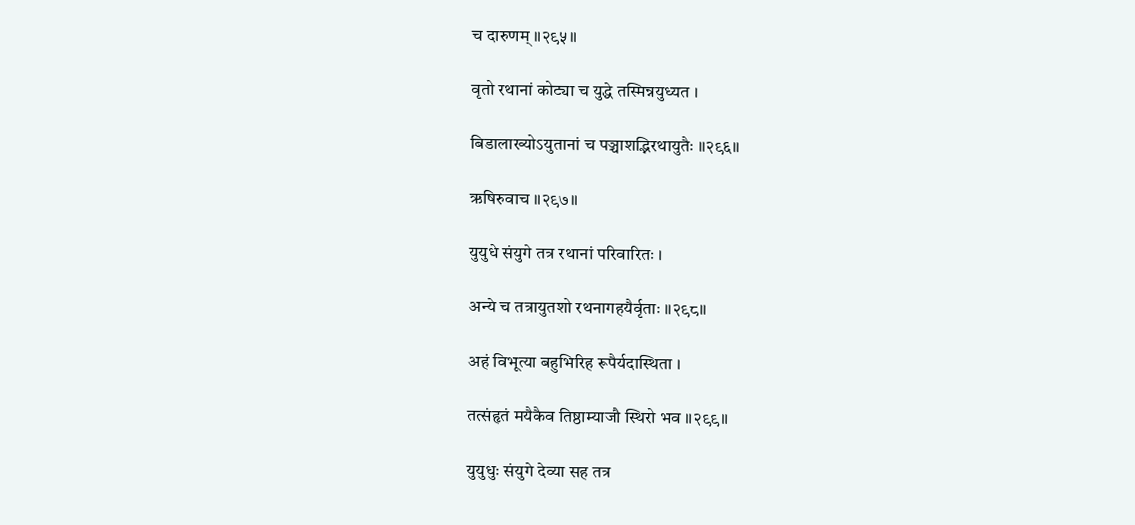च दारुणम् ॥२९५॥

वृतो रथानां कोट्या च युद्धे तस्मिन्नयुध्यत ।

बिडालाख्योऽयुतानां च पञ्चाशद्भिरथायुतैः ॥२९६॥

ऋषिरुवाच ॥२९७॥

युयुधे संयुगे तत्र रथानां परिवारितः ।

अन्ये च तत्रायुतशो रथनागहयैर्वृताः ॥२९८॥

अहं विभूत्या बहुभिरिह रूपैर्यदास्थिता ।

तत्संहृतं मयैकैव तिष्ठाम्याजौ स्थिरो भव ॥२९९॥

युयुधुः संयुगे देव्या सह तत्र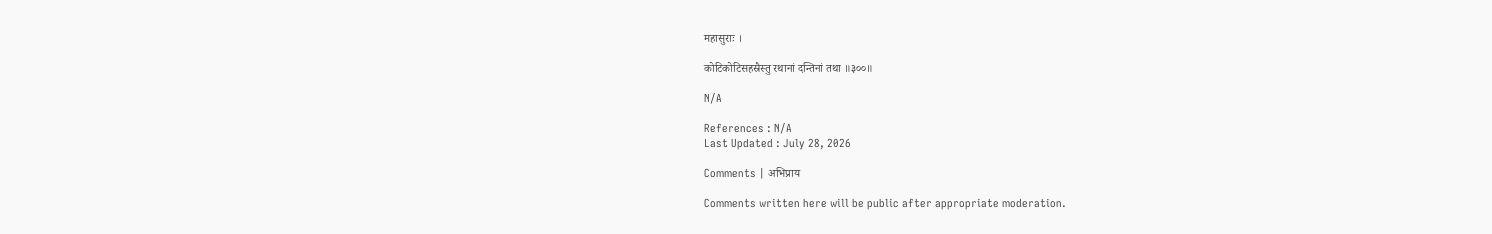महासुराः ।

कोटिकोटिसहस्रैस्तु रथानां दन्तिनां तथा ॥३००॥

N/A

References : N/A
Last Updated : July 28, 2026

Comments | अभिप्राय

Comments written here will be public after appropriate moderation.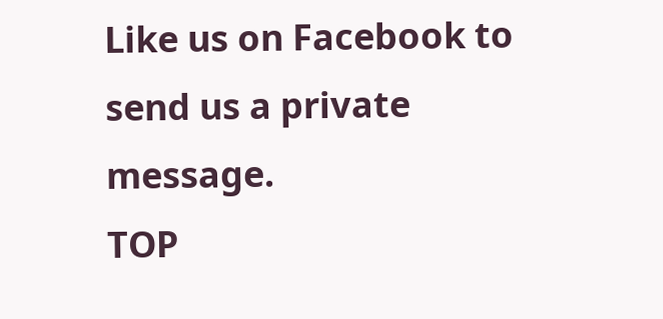Like us on Facebook to send us a private message.
TOP